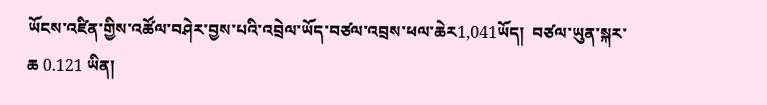ཡོངས་འཛིན་གྱིས་འཚོལ་བཤེར་བྱས་པའི་འབྲེལ་ཡོད་བཙལ་འབྲས་ཕལ་ཆེར1,041ཡོད།  བཙལ་ཡུན་སྐར་ཆ 0.121 ཡིན།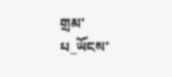གྲམ་པ_ཡོངས་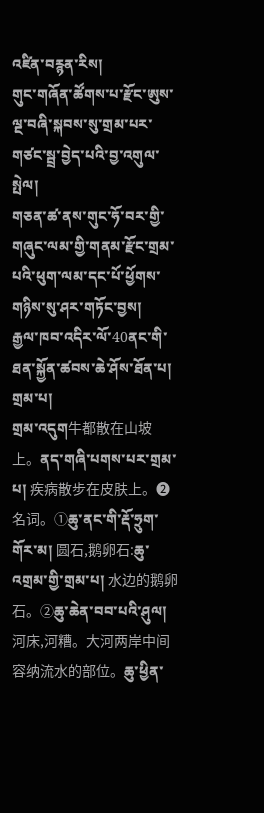འཛིན་བརྙན་རིས།
གུང་གཞོན་ཚོགས་པ་རྫོང་ཨུས་ལྔ་བཞི་སྐབས་སུ་གྲམ་པར་གཙང་སྦྲ་བྱེད་པའི་བྱ་འགུལ་སྤེལ།
གཅན་ཚ་ནས་གུང་ཧོ་བར་གྱི་གཞུང་ལམ་གྱི་གནམ་རྫོང་གྲམ་པའི་ཕུག་ལམ་དང་པོ་ཕྱོགས་གཉིས་སུ་ཤར་གཏོང་བྱས།
རྒྱལ་ཁབ་འདིར་ལོ་40ནང་གི་ཐན་སྐྱོན་ཚབས་ཆེ་ཤོས་ཐོན་པ།
གྲམ་པ།
གྲམ་འདུག牛都散在山坡上。ནད་གཞི་པགས་པར་གྲམ་པ། 疾病散步在皮肤上。❷名词。①ཆུ་ནང་གི་རྡོ་ཧྲུག་གོར་མ། 圆石,鹅卵石:ཆུ་འགྲམ་གྱི་གྲམ་པ། 水边的鹅卵石。②ཆུ་ཆེན་བབ་པའི་ཤུལ། 河床,河糟。大河两岸中间容纳流水的部位。ཆུ་ཕྱིན་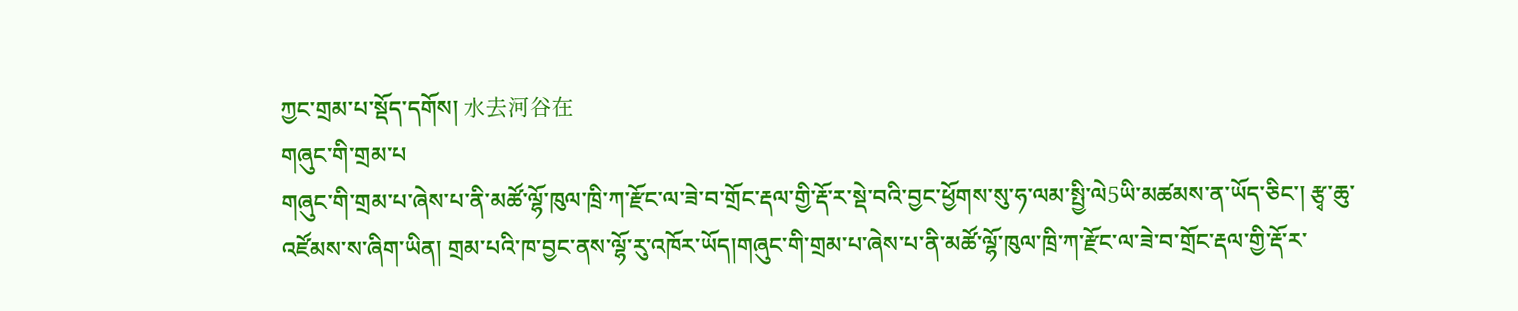ཀྱང་གྲམ་པ་སྡོད་དགོས། 水去河谷在
གཞུང་གི་གྲམ་པ
གཞུང་གི་གྲམ་པ་ཞེས་པ་ནི་མཚོ་ལྷོ་ཁུལ་ཁྲི་ཀ་རྫོང་ལ་ཟེ་བ་གྲོང་རྡལ་གྱི་རྡོ་ར་སྡེ་བའི་བྱང་ཕྱོགས་སུ་ཧ་ལམ་སྤྱི་ལེ5ཡི་མཚམས་ན་ཡོད་ཅིང་། རྩྭ་ཆུ་འཛོམས་ས་ཞིག་ཡིན། གྲམ་པའི་ཁ་བྱང་ནས་ལྷོ་རུ་འཁོར་ཡོད།གཞུང་གི་གྲམ་པ་ཞེས་པ་ནི་མཚོ་ལྷོ་ཁུལ་ཁྲི་ཀ་རྫོང་ལ་ཟེ་བ་གྲོང་རྡལ་གྱི་རྡོ་ར་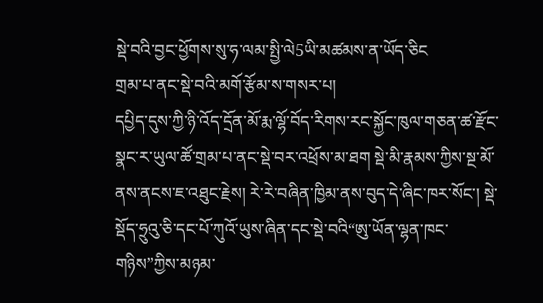སྡེ་བའི་བྱང་ཕྱོགས་སུ་ཧ་ལམ་སྤྱི་ལེ5ཡི་མཚམས་ན་ཡོད་ཅིང
གྲམ་པ་ནང་སྡེ་བའི་མགོ་རྩོམ་ས་གསར་པ།
དཔྱིད་དུས་ཀྱི་ཉི་འོད་དྲོན་མོ་རྨ་ལྷོ་བོད་རིགས་རང་སྐྱོང་ཁུལ་གཅན་ཚ་རྫོང་སྣང་ར་ཡུལ་ཚོ་གྲམ་པ་ནང་སྡེ་བར་འཕྲོས་མ་ཐག སྡེ་མི་རྣམས་ཀྱིས་སྔ་མོ་ནས་ནངས་ཇ་འཐུང་རྗེས། རེ་རེ་བཞིན་ཁྱིམ་ནས་བུད་དེ་ཞིང་ཁར་སོང་། སྡེ་སྡོད་ཧྲུའུ་ཅི་དང་པོ་ཀུའོ་ཡུས་ཞིན་དང་སྡེ་བའི“ཨུ་ཡོན་ལྷན་ཁང་གཉིས”ཀྱིས་མཉམ་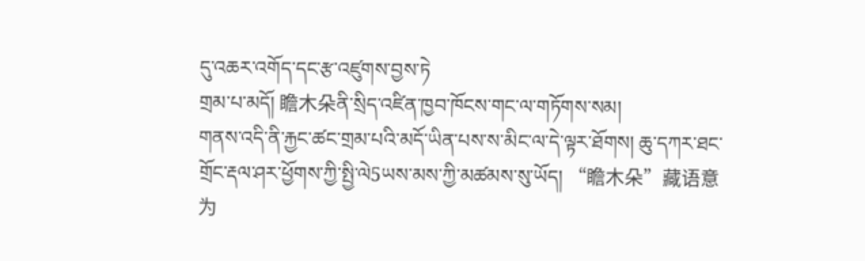དུ་འཆར་འགོད་དང་རྩ་འཛུགས་བྱས་ཏེ
གྲམ་པ་མདོ། 瞻木朵ནི་སྲིད་འཛིན་ཁྱབ་ཁོངས་གང་ལ་གཏོགས་སམ།
གནས་འདི་ནི་རྐྱང་ཚང་གྲམ་པའི་མདོ་ཡིན་པས་ས་མིང་ལ་དེ་ལྟར་ཐོགས། ཆུ་དཀར་ཐང་གྲོང་རྡལ་ཤར་ཕྱོགས་ཀྱི་སྤྱི་ལེ5ཡས་མས་ཀྱི་མཚམས་སུ་ཡོད། “瞻木朵”藏语意为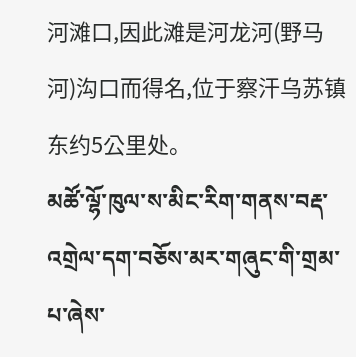河滩口,因此滩是河龙河(野马河)沟口而得名,位于察汗乌苏镇东约5公里处。
མཚོ་ལྷོ་ཁུལ་ས་མིང་རིག་གནས་བརྡ་འགྲེལ་དག་བཅོས་མར་གཞུང་གི་གྲམ་པ་ཞེས་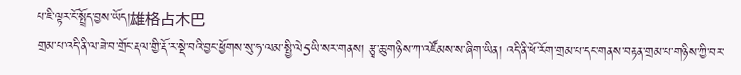པ་ཇི་ལྟར་ངོ་སྤྲོད་བྱས་ཡོད།雄格占木巴
གྲམ་པ་འདི་ནི་ལ་ཟེ་བ་གྲོང་རྡལ་གྱི་རྡོ་ར་སྡེ་བའི་བྱང་ཕྱོགས་སུ་ཧ་ལམ་སྤྱི་ལེ5ཡི་སར་གནས། རྩྭ་ཆུ་གཉིས་ཀ་འཛོམས་ས་ཞིག་ཡིན། འདི་ནི་ཕོ་རོག་གྲམ་པ་དང་གནས་བརྟན་གྲམ་པ་གཉིས་ཀྱི་བར་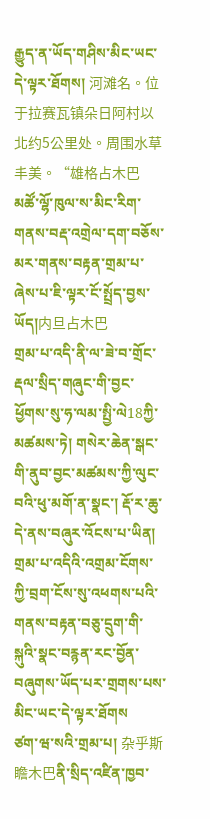རྒྱུད་ན་ཡོད་གཤིས་མིང་ཡང་དེ་ལྟར་ཐོགས། 河滩名。位于拉赛瓦镇朵日阿村以北约5公里处。周围水草丰美。“雄格占木巴
མཚོ་ལྷོ་ཁུལ་ས་མིང་རིག་གནས་བརྡ་འགྲེལ་དག་བཅོས་མར་གནས་བརྟན་གྲམ་པ་ཞེས་པ་ཇི་ལྟར་ངོ་སྤྲོད་བྱས་ཡོད།内旦占木巴
གྲམ་པ་འདི་ནི་ལ་ཟེ་བ་གྲོང་རྡལ་སྲིད་གཞུང་གི་བྱང་ཕྱོགས་སུ་ཧ་ལམ་སྤྱི་ལེ18ཀྱི་མཚམས་ཏེ། གསེར་ཆེན་སྒང་གི་ནུབ་བྱང་མཚམས་ཀྱི་ལུང་བའི་ཕུ་མགོ་ན་སྣང་། རྡོ་ར་ཆུ་དེ་ནས་བཞུར་འོངས་པ་ཡིན། གྲམ་པ་འདིའི་འགྲམ་ངོགས་ཀྱི་བྲག་ངོས་སུ་འཕགས་པའི་གནས་བརྟན་བཅུ་དྲུག་གི་སྐུའི་སྣང་བརྙན་རང་བྱོན་བཞུགས་ཡོད་པར་གྲགས་པས་མིང་ཡང་དེ་ལྟར་ཐོགས
ཙག་ཝ་སའི་གྲམ་པ། 杂乎斯瞻木巴ནི་སྲིད་འཛིན་ཁྱབ་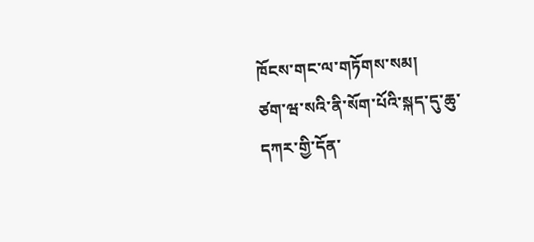ཁོངས་གང་ལ་གཏོགས་སམ།
ཙག་ཝ་སའི་ནི་སོག་པོའི་སྐད་དུ་ཆུ་དཀར་གྱི་དོན་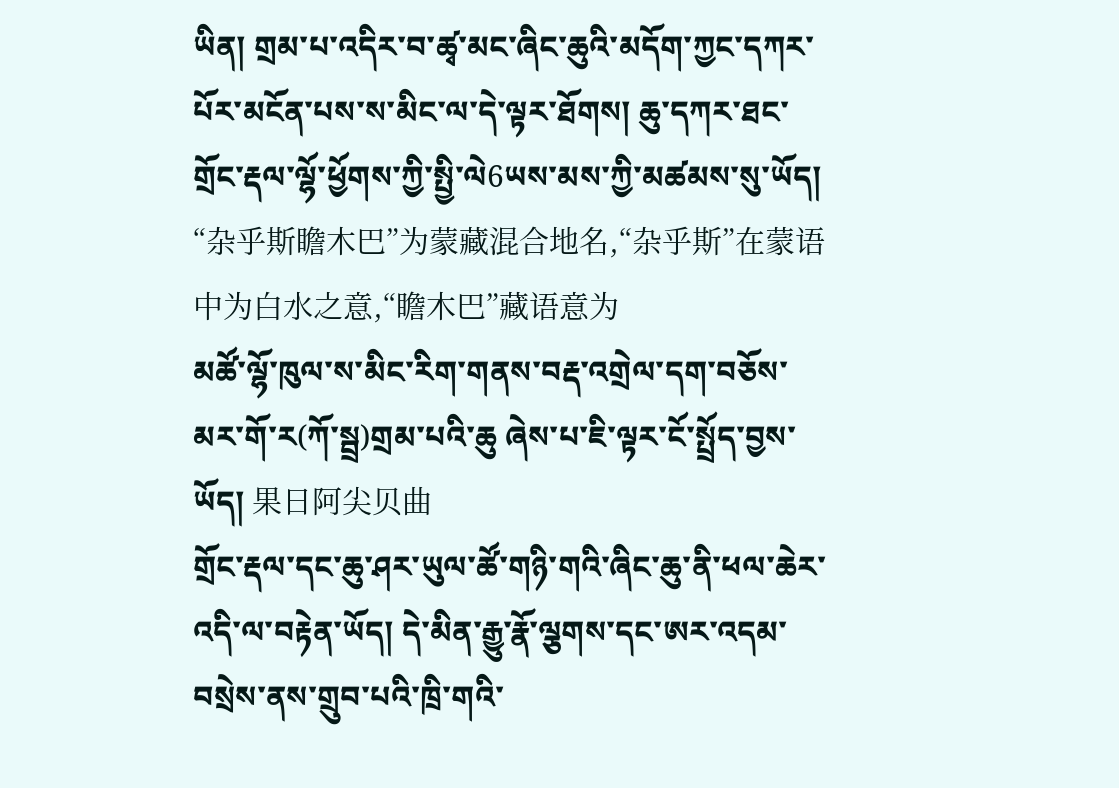ཡིན། གྲམ་པ་འདིར་བ་ཚྭ་མང་ཞིང་ཆུའི་མདོག་ཀྱང་དཀར་པོར་མངོན་པས་ས་མིང་ལ་དེ་ལྟར་ཐོགས། ཆུ་དཀར་ཐང་གྲོང་རྡལ་ལྷོ་ཕྱོགས་ཀྱི་སྤྱི་ལེ6ཡས་མས་ཀྱི་མཚམས་སུ་ཡོད། “杂乎斯瞻木巴”为蒙藏混合地名,“杂乎斯”在蒙语中为白水之意,“瞻木巴”藏语意为
མཚོ་ལྷོ་ཁུལ་ས་མིང་རིག་གནས་བརྡ་འགྲེལ་དག་བཅོས་མར་གོ་ར(ཀོ་སྦྲ)གྲམ་པའི་ཆུ ཞེས་པ་ཇི་ལྟར་ངོ་སྤྲོད་བྱས་ཡོད། 果日阿尖贝曲
གྲོང་རྡལ་དང་ཆུ་ཤར་ཡུལ་ཚོ་གཉི་གའི་ཞིང་ཆུ་ནི་ཕལ་ཆེར་འདི་ལ་བརྟེན་ཡོད། དེ་མིན་རྒྱུ་རྣོ་ལྕགས་དང་ཨར་འདམ་བསྲེས་ནས་གྲུབ་པའི་ཁྲི་གའི་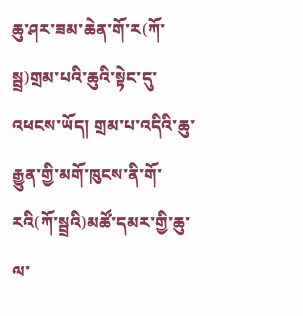ཆུ་ཤར་ཟམ་ཆེན་གོ་ར(ཀོ་སྦྲ)གྲམ་པའི་ཆུའི་སྟེང་དུ་འཕངས་ཡོད། གྲམ་པ་འདིའི་ཆུ་རྒྱུན་གྱི་མགོ་ཁུངས་ནི་གོ་རའི(ཀོ་སྦྲའི)མཚོ་དམར་གྱི་ཆུ་ལ་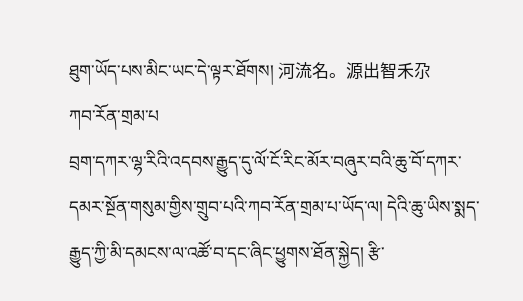ཐུག་ཡོད་པས་མིང་ཡང་དེ་ལྟར་ཐོགས། 河流名。源出智禾尕
ཀབ་རོན་གྲམ་པ
བྲག་དཀར་ལྷ་རིའི་འདབས་རྒྱུད་དུ་ལོ་ངོ་རིང་མོར་བཞུར་བའི་ཆུ་བོ་དཀར་དམར་སྔོན་གསུམ་གྱིས་གྲུབ་པའི་ཀབ་རོན་གྲམ་པ་ཡོད་ལ། དེའི་ཆུ་ཡིས་སྨད་རྒྱུད་ཀྱི་མི་དམངས་ལ་འཚོ་བ་དང་ཞིང་ཕྱུགས་ཐོན་སྐྱེད། རྩི་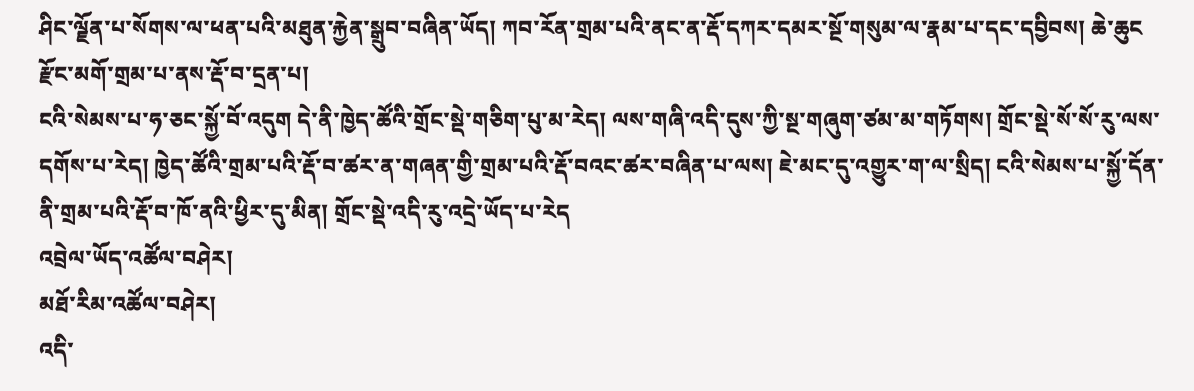ཤིང་ལྗོན་པ་སོགས་ལ་ཕན་པའི་མཐུན་རྐྱེན་སྒྲུབ་བཞིན་ཡོད། ཀབ་རོན་གྲམ་པའི་ནང་ན་རྡོ་དཀར་དམར་སྔོ་གསུམ་ལ་རྣམ་པ་དང་དབྱིབས། ཆེ་ཆུང
རྫོང་མགོ་གྲམ་པ་ནས་རྡོ་བ་དྲན་པ།
ངའི་སེམས་པ་ཧ་ཅང་སྐྱོ་བོ་འདུག དེ་ནི་ཁྱེད་ཚོའི་གྲོང་སྡེ་གཅིག་པུ་མ་རེད། ལས་གཞི་འདི་དུས་ཀྱི་སྔ་གཞུག་ཙམ་མ་གཏོགས། གྲོང་སྡེ་སོ་སོ་རུ་ལས་དགོས་པ་རེད། ཁྱེད་ཚོའི་གྲམ་པའི་རྡོ་བ་ཚར་ན་གཞན་གྱི་གྲམ་པའི་རྡོ་བའང་ཚར་བཞིན་པ་ལས། ཇེ་མང་དུ་འགྱུར་ག་ལ་སྲིད། ངའི་སེམས་པ་སྐྱོ་དོན་ནི་གྲམ་པའི་རྡོ་བ་ཁོ་ནའི་ཕྱིར་དུ་མིན། གྲོང་སྡེ་འདི་རུ་འདྲེ་ཡོད་པ་རེད
འབྲེལ་ཡོད་འཚོལ་བཤེར།
མཐོ་རིམ་འཚོལ་བཤེར།
འདི་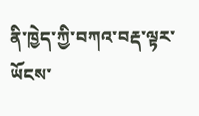ནི་ཁྱེད་ཀྱི་བཀའ་བརྡ་ལྟར་ཡོངས་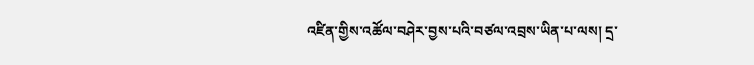འཛིན་གྱིས་འཚོལ་བཤེར་བྱས་པའི་བཙལ་འབྲས་ཡིན་པ་ལས། དྲ་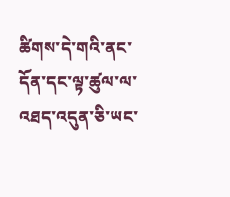ཚིགས་དེ་གའི་ནང་དོན་དང་ལྟ་ཚུལ་ལ་འཐད་འདུན་ཅི་ཡང་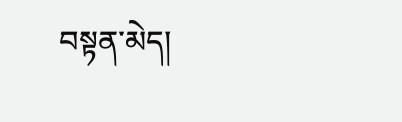བསྟན་མེད།